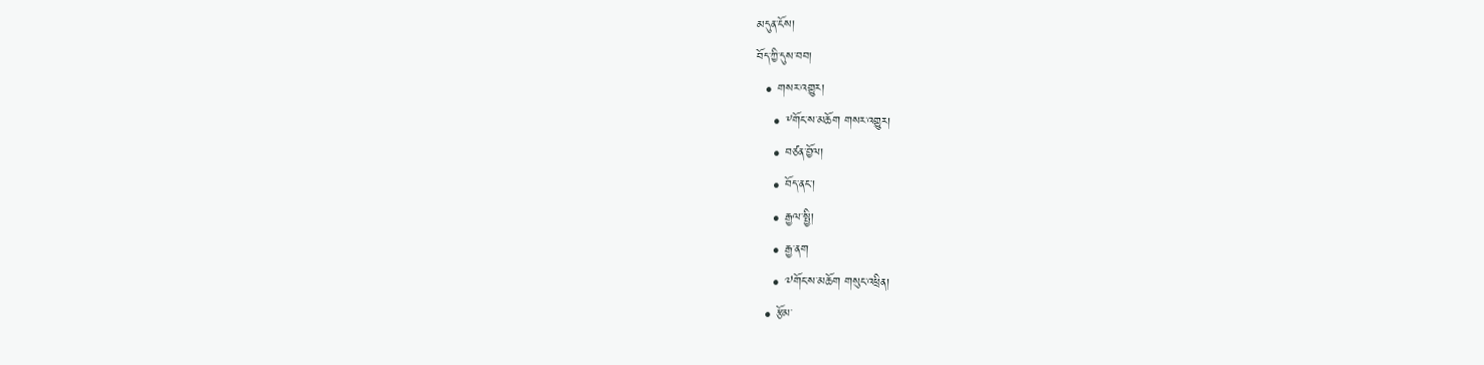མདུན་ངོས།
བོད་ཀྱི་དུས་བབ།
  • གསར་འགྱུར།
    • ༸གོང་ས་མཆོག གསར་འགྱུར།
    • བཙན་བྱོལ།
    • བོད་ནང་།
    • རྒྱལ་སྤྱི།
    • རྒྱ་ནག
    • ༧གོང་ས་མཆོག གསུང་འཕྲིན།
  • རྩོམ་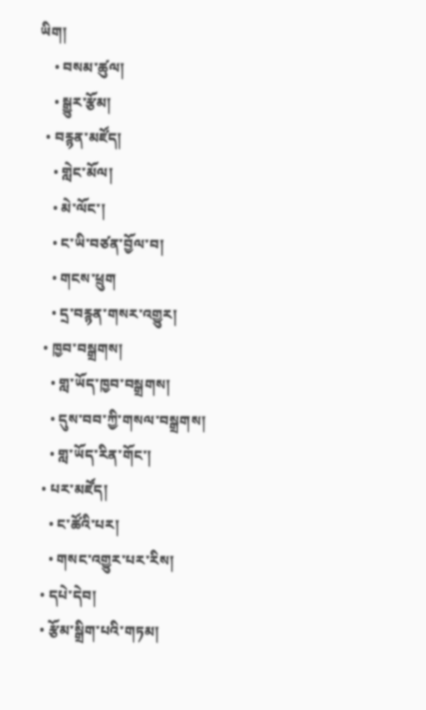ཡིག།
    • བསམ་ཚུལ།
    • སྒྱུར་རྩོམ།
  • བརྙན་མཛོད།
    • གླེང་མོལ།
    • མེ་ལོང་།
    • ང་ཡི་བཙན་བྱོལ་བ།
    • གངས་ཕྲུག
    • དྲ་བརྙན་གསར་འགྱུར།
  • ཁྱབ་བསྒྲགས།
    • གླ་ཡོད་ཁྱབ་བསྒྲགས།
    • དུས་བབ་ཀྱི་གསལ་བསྒྲགས།
    • གླ་ཡོད་རིན་གོང་།
  • པར་མཛོད།
    • ང་ཚོའི་པར།
    • གསང་འགྱུར་པར་རིས།
  • དཔེ་དེབ།
  • རྩོམ་སྒྲིག་པའི་གཏམ།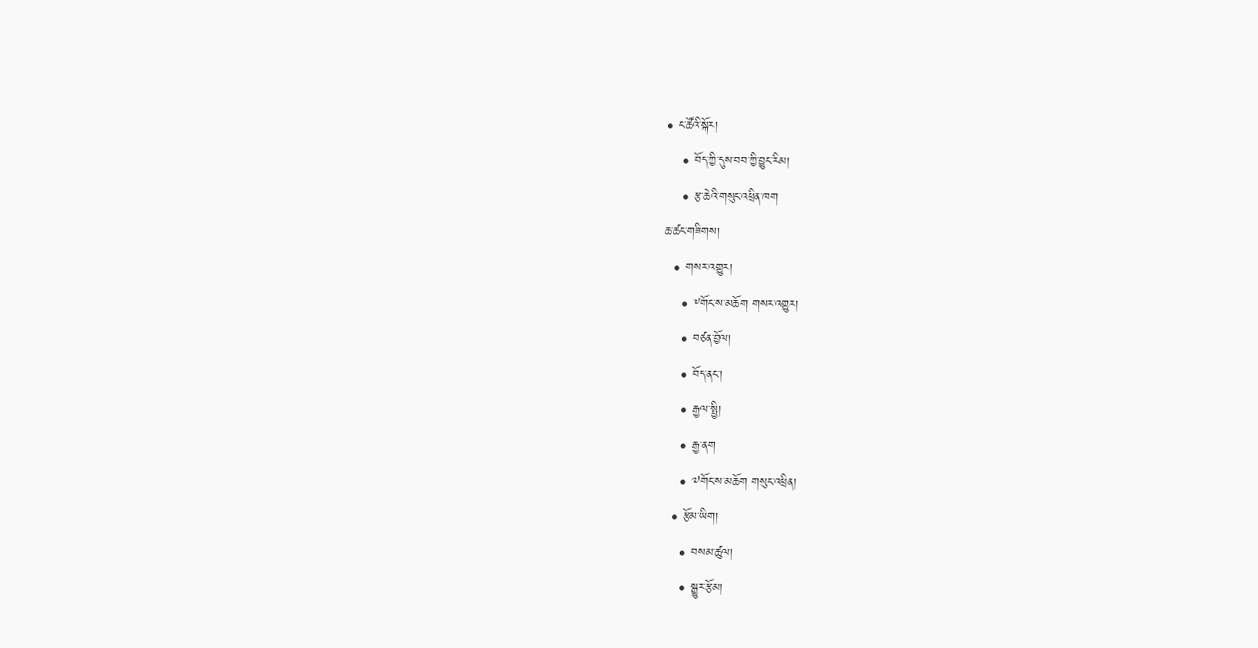• ང་ཚོའི་སྐོར།
    • བོད་ཀྱི་དུས་བབ་ཀྱི་བྱུང་རིམ།
    • རྩ་ཆེའི་གསུང་འཕྲིན་ཁག
ཆ་ཚང་གཟིགས།
  • གསར་འགྱུར།
    • ༸གོང་ས་མཆོག གསར་འགྱུར།
    • བཙན་བྱོལ།
    • བོད་ནང་།
    • རྒྱལ་སྤྱི།
    • རྒྱ་ནག
    • ༧གོང་ས་མཆོག གསུང་འཕྲིན།
  • རྩོམ་ཡིག།
    • བསམ་ཚུལ།
    • སྒྱུར་རྩོམ།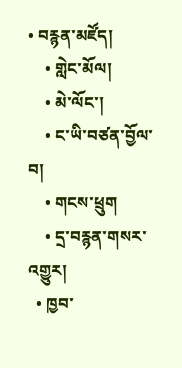• བརྙན་མཛོད།
    • གླེང་མོལ།
    • མེ་ལོང་།
    • ང་ཡི་བཙན་བྱོལ་བ།
    • གངས་ཕྲུག
    • དྲ་བརྙན་གསར་འགྱུར།
  • ཁྱབ་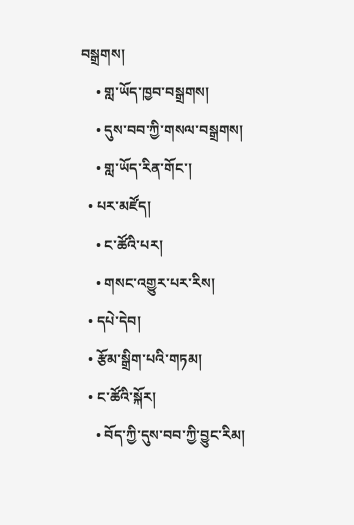བསྒྲགས།
    • གླ་ཡོད་ཁྱབ་བསྒྲགས།
    • དུས་བབ་ཀྱི་གསལ་བསྒྲགས།
    • གླ་ཡོད་རིན་གོང་།
  • པར་མཛོད།
    • ང་ཚོའི་པར།
    • གསང་འགྱུར་པར་རིས།
  • དཔེ་དེབ།
  • རྩོམ་སྒྲིག་པའི་གཏམ།
  • ང་ཚོའི་སྐོར།
    • བོད་ཀྱི་དུས་བབ་ཀྱི་བྱུང་རིམ།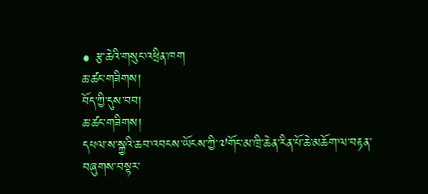• རྩ་ཆེའི་གསུང་འཕྲིན་ཁག
ཆ་ཚང་གཟིགས།
བོད་ཀྱི་དུས་བབ།
ཆ་ཚང་གཟིགས།
དཔལ་ས་སྐྱའི་ཆབ་འབངས་ཡོངས་ཀྱི་༧གོང་མ་ཁྲི་ཆེན་རིན་པོ་ཆེ་མཆོག་ལ་བརྟན་བཞུགས་བསྟར་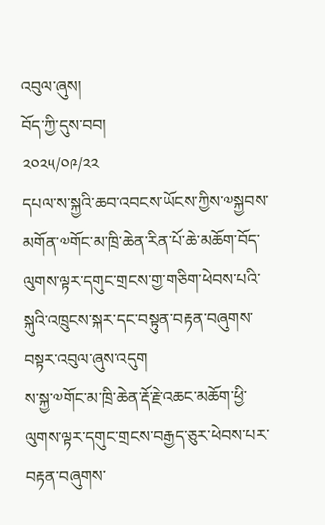འབུལ་ཞུས།
བོད་ཀྱི་དུས་བབ།
༢༠༢༥/༠༩/༢༢
དཔལ་ས་སྐྱའི་ཆབ་འབངས་ཡོངས་ཀྱིས་༧སྐྱབས་མགོན་༧གོང་མ་ཁྲི་ཆེན་རིན་པོ་ཆེ་མཆོག་བོད་ལུགས་ལྟར་དགུང་གྲངས་གྱ་གཅིག་ཕེབས་པའི་སྐུའི་འཁྲུངས་སྐར་དང་བསྟུན་བརྟན་བཞུགས་བསྟར་འབུལ་ཞུས་འདུག
ས་སྐྱ་༧གོང་མ་ཁྲི་ཆེན་རྡོ་རྗེ་འཆང་མཆོག་ཕྱི་ལུགས་ལྟར་དགུང་གྲངས་བརྒྱད་ཅུར་ཕེབས་པར་བརྟན་བཞུགས་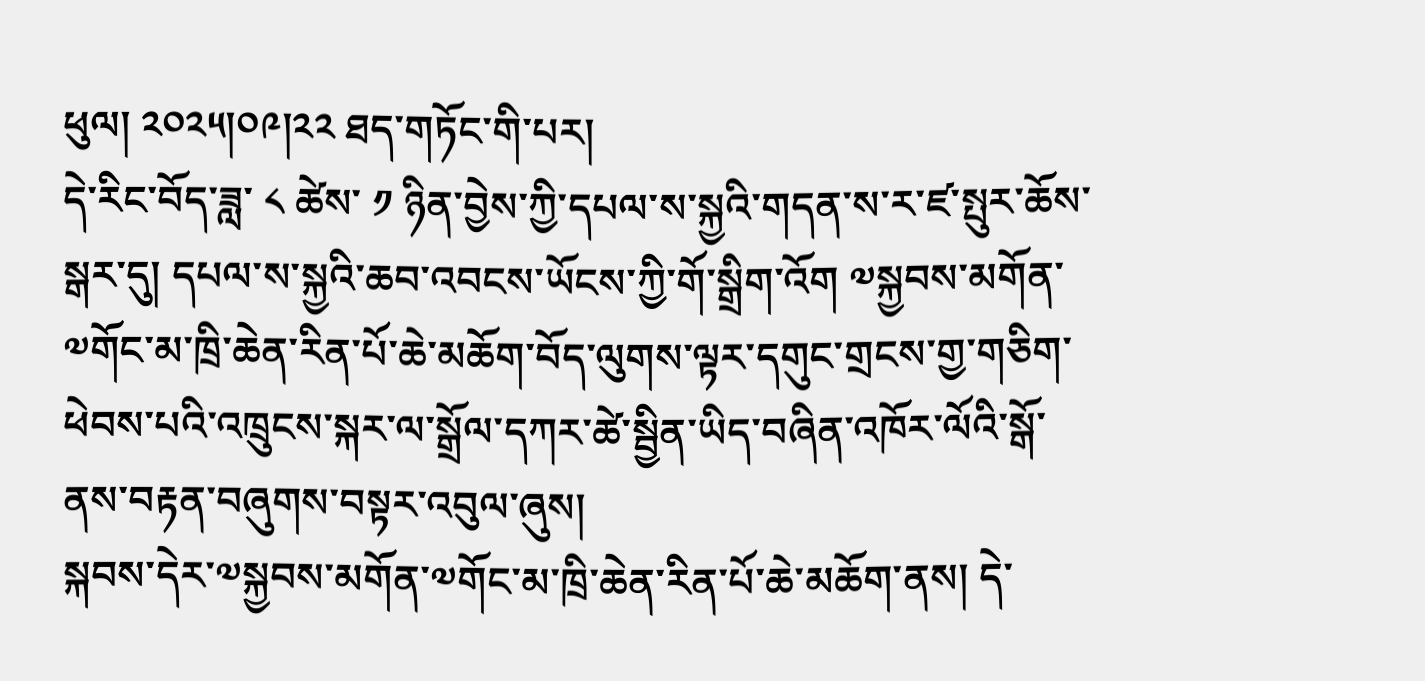ཕུལ། ༢༠༢༥།༠༩།༢༢ ཐད་གཏོང་གི་པར།
དེ་རིང་བོད་ཟླ་ ༨ ཚེས་ ༡ ཉིན་བྱེས་ཀྱི་དཔལ་ས་སྐྱའི་གདན་ས་ར་ཛ་སྤུར་ཆོས་སྒར་དུ། དཔལ་ས་སྐྱའི་ཆབ་འབངས་ཡོངས་ཀྱི་གོ་སྒྲིག་འོག ༧སྐྱབས་མགོན་༧གོང་མ་ཁྲི་ཆེན་རིན་པོ་ཆེ་མཆོག་བོད་ལུགས་ལྟར་དགུང་གྲངས་གྱ་གཅིག་ཕེབས་པའི་འཁྲུངས་སྐར་ལ་སྒྲོལ་དཀར་ཚེ་སྦྱིན་ཡིད་བཞིན་འཁོར་ལོའི་སྒོ་ནས་བརྟན་བཞུགས་བསྟར་འབུལ་ཞུས།
སྐབས་དེར་༧སྐྱབས་མགོན་༧གོང་མ་ཁྲི་ཆེན་རིན་པོ་ཆེ་མཆོག་ནས། དེ་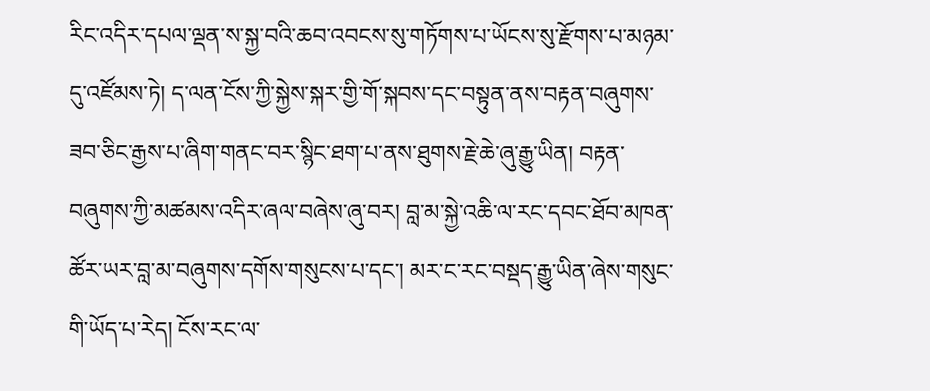རིང་འདིར་དཔལ་ལྡན་ས་སྐྱ་བའི་ཆབ་འབངས་སུ་གཏོགས་པ་ཡོངས་སུ་རྫོགས་པ་མཉམ་དུ་འཛོམས་ཏེ། ད་ལན་ངོས་ཀྱི་སྐྱེས་སྐར་གྱི་གོ་སྐབས་དང་བསྟུན་ནས་བརྟན་བཞུགས་ཟབ་ཅིང་རྒྱས་པ་ཞིག་གནང་བར་སྙིང་ཐག་པ་ནས་ཐུགས་རྗེ་ཆེ་ཞུ་རྒྱུ་ཡིན། བརྟན་བཞུགས་ཀྱི་མཚམས་འདིར་ཞལ་བཞེས་ཞུ་བར། བླ་མ་སྐྱེ་འཆི་ལ་རང་དབང་ཐོབ་མཁན་ཚོར་ཡར་བླ་མ་བཞུགས་དགོས་གསུངས་པ་དང་། མར་ང་རང་བསྡད་རྒྱུ་ཡིན་ཞེས་གསུང་གི་ཡོད་པ་རེད། ངོས་རང་ལ་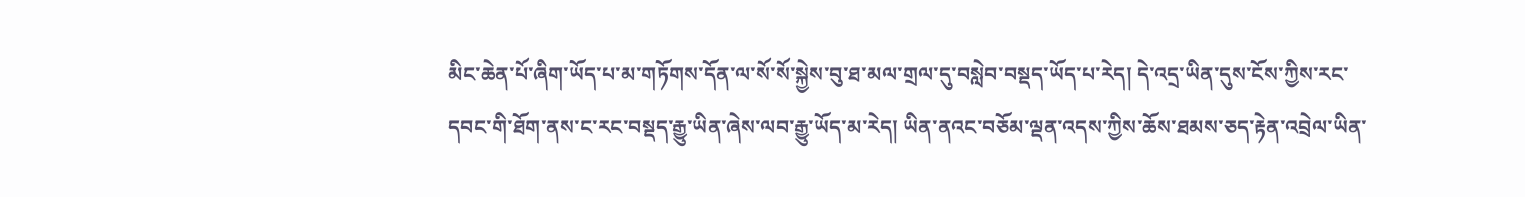མིང་ཆེན་པོ་ཞིག་ཡོད་པ་མ་གཏོགས་དོན་ལ་སོ་སོ་སྐྱེས་བུ་ཐ་མལ་གྲལ་དུ་བསླེབ་བསྡད་ཡོད་པ་རེད། དེ་འདྲ་ཡིན་དུས་ངོས་ཀྱིས་རང་དབང་གི་ཐོག་ནས་ང་རང་བསྡད་རྒྱུ་ཡིན་ཞེས་ལབ་རྒྱུ་ཡོད་མ་རེད། ཡིན་ནའང་བཅོམ་ལྡན་འདས་ཀྱིས་ཆོས་ཐམས་ཅད་རྟེན་འབྲེལ་ཡིན་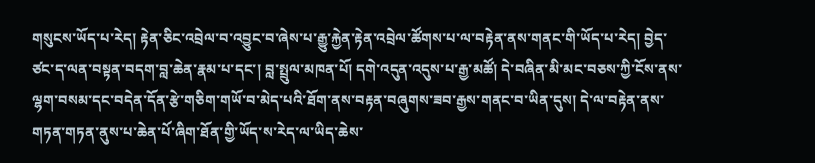གསུངས་ཡོད་པ་རེད། རྟེན་ཅིང་འབྲེལ་བ་འབྱུང་བ་ཞེས་པ་རྒྱུ་རྐྱེན་རྟེན་འབྲེལ་ཚོགས་པ་ལ་བརྟེན་ནས་གནང་གི་ཡོད་པ་རེད། བྱེད་ཙང་ད་ལན་བསྟན་བདག་བླ་ཆེན་རྣམ་པ་དང་། བླ་སྤྲུལ་མཁན་པོ། དགེ་འདུན་འདུས་པ་རྒྱ་མཚོ། དེ་བཞིན་མི་མང་བཅས་ཀྱི་ངོས་ནས་ལྷག་བསམ་དང་བདེན་དོན་རྩེ་གཅིག་གཡོ་བ་མེད་པའི་ཐོག་ནས་བརྟན་བཞུགས་ཟབ་རྒྱས་གནང་བ་ཡིན་དུས། དེ་ལ་བརྟེན་ནས་གཏན་གཏན་ནུས་པ་ཆེན་པོ་ཞིག་ཐོན་གྱི་ཡོད་ས་རེད་ལ་ཡིད་ཆེས་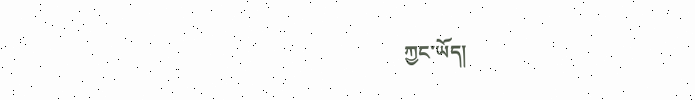ཀྱང་ཡོད།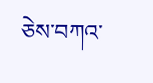ཅེས་བཀའ་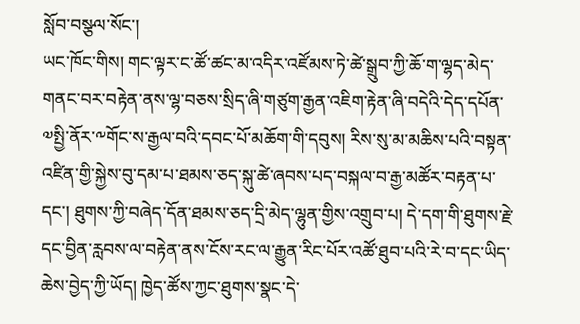སློབ་བསྩལ་སོང་།
ཡང་ཁོང་གིས། གང་ལྟར་ང་ཚོ་ཚང་མ་འདིར་འཛོམས་ཏེ་ཚེ་སྒྲུབ་ཀྱི་ཆོ་ག་ལྷད་མེད་གནང་བར་བརྟེན་ནས་ལྷ་བཅས་སྲིད་ཞི་གཙུག་རྒྱན་འཇིག་རྟེན་ཞི་བདེའི་དེད་དཔོན་༧སྤྱི་ནོར་༸གོང་ས་རྒྱལ་བའི་དབང་པོ་མཆོག་གི་དབུས། རིས་སུ་མ་མཆིས་པའི་བསྟན་འཛིན་གྱི་སྐྱེས་བུ་དམ་པ་ཐམས་ཅད་སྐུ་ཚེ་ཞབས་པད་བསྐལ་བ་རྒྱ་མཚོར་བརྟན་པ་དང་། ཐུགས་ཀྱི་བཞེད་དོན་ཐམས་ཅད་དྲི་མེད་ལྷུན་གྱིས་འགྲུབ་པ། དེ་དག་གི་ཐུགས་རྗེ་དང་བྱིན་རླབས་ལ་བརྟེན་ནས་ངོས་རང་ལ་རྒྱུན་རིང་པོར་འཚོ་ཐུབ་པའི་རེ་བ་དང་ཡིད་ཆེས་བྱེད་ཀྱི་ཡོད། ཁྱེད་ཚོས་ཀྱང་ཐུགས་སྣང་དེ་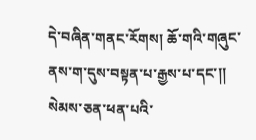དེ་བཞིན་གནང་རོགས། ཆོ་གའི་གཞུང་ནས་ག་དུས་བསྟན་པ་རྒྱས་པ་དང་།། སེམས་ཅན་ཕན་པའི་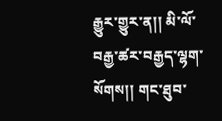རྒྱུར་གྱུར་ན།། མི་ལོ་བརྒྱ་ཚར་བརྒྱད་ལྷག་སོགས།། གང་ཐུབ་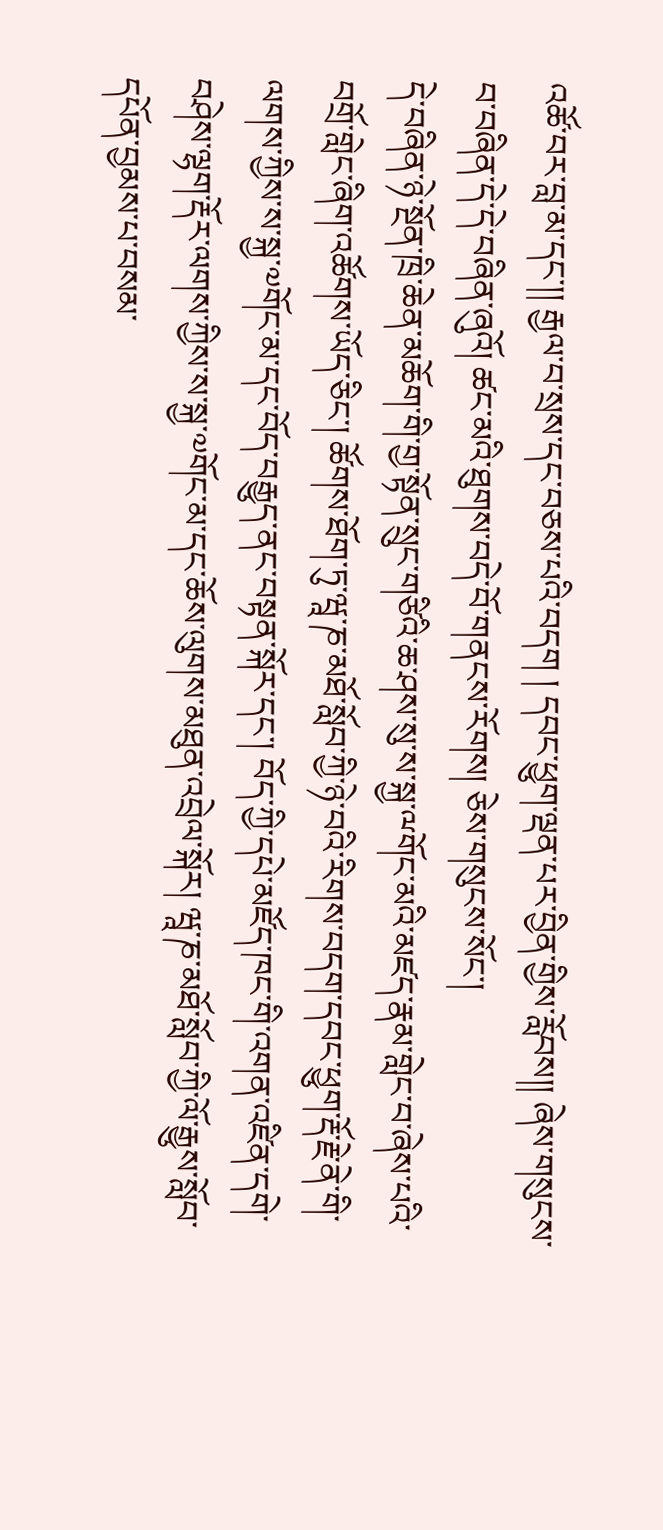འཚོ་བར་བླ་མ་དང་།། རྒྱལ་བ་སྲས་དང་བཅས་པའི་བདག ། དབང་ཕྱུག་ལྡན་པར་བྱིན་གྱིས་རློབས།། ཞེས་གསུངས་བ་བཞིན་དེ་དེ་བཞིན་ཞུའོ། ཚང་མའི་ཐུགས་བདེ་བོ་གནངས་རོགས། ཅེས་གསུངས་སོང་།
དེ་བཞིན་ཉེ་སྔོན་ཁྲི་ཆེན་མཆོག་གི་གྱ་སྟོན་སྲུང་གཙིའི་ཆ་ཤས་སུ་ས་སྐྱ་ྋགོང་མའི་མཛད་རྣམ་གླེང་བ་ཞེས་པའི་བགྲོ་གླེང་ཞིག་འཚོགས་ཡོད་ཅིང་། ཚོགས་ཐོག་ཏུ་ཝཱ་ཎ་མཐོ་སློབ་ཀྱི་ཉེ་བའི་རིགས་བདག་དབང་ཕྱུག་རྡོ་རྗེ་ནེ་གི་ལགས་ཀྱིས་ས་སྐྱ་༧གོང་མ་དང་བོད་བརྒྱུད་ནང་བསྟན་སྐོར་དང་། བོད་ཀྱི་དཔེ་མཛོད་ཁང་གི་འགན་འཛིན་དགེ་བཤེས་ལྷག་རྡོར་ལགས་ཀྱིས་ས་སྐྱ་༧གོང་མ་དང་ཆོས་ལུགས་མཐུན་འབྲེལ་སྐོར། ཝཱ་ཎ་མཐོ་སློབ་ཀྱི་ལོ་རྒྱུས་སློབ་དཔོན་བྱམས་པ་བསམ་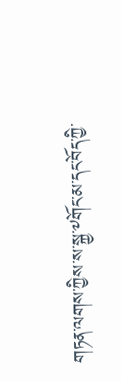གཏན་ལགས་ཀྱིས་ས་སྐྱ་༸གོང་མ་དང་བོད་ཀྱི་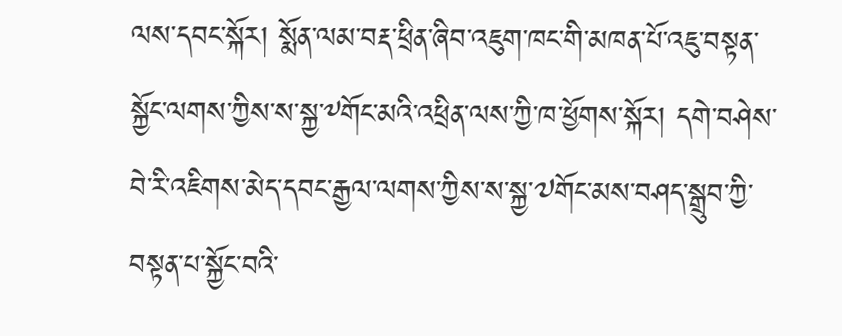ལས་དབང་སྐོར། སྨོན་ལམ་བརྡ་ཕྲིན་ཞིབ་འཇུག་ཁང་གི་མཁན་པོ་འཇུ་བསྟན་སྐྱོང་ལགས་ཀྱིས་ས་སྐྱ་༸གོང་མའི་འཕྲིན་ལས་ཀྱི་ཁ་ཕྱོགས་སྐོར། དགེ་བཤེས་བེ་རི་འཇིགས་མེད་དབང་རྒྱལ་ལགས་ཀྱིས་ས་སྐྱ་༧གོང་མས་བཤད་སྒྲུབ་ཀྱི་བསྟན་པ་སྐྱོང་བའི་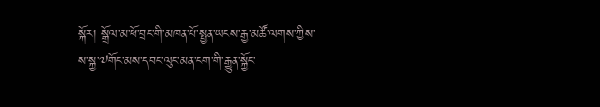སྐོར། སྒྲོལ་མ་ཕོ་བྲང་གི་མཁན་པོ་སྤྱན་ཡངས་རྒྱ་མཚོ་ལགས་ཀྱིས་ས་སྐྱ་༧གོང་མས་དབང་ལུང་མན་ངག་གི་རྒྱུན་སྐྱོང་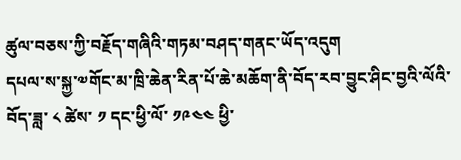ཚུལ་བཅས་ཀྱི་བརྗོད་གཞིའི་གཏམ་བཤད་གནང་ཡོད་འདུག
དཔལ་ས་སྐྱ་༧གོང་མ་ཁྲི་ཆེན་རིན་པོ་ཆེ་མཆོག་ནི་བོད་རབ་བྱུང་ཤིང་བྱའི་ལོའི་བོད་ཟླ་ ༨ ཚེས་ ༡ དང་ཕྱི་ལོ་ ༡༩༤༤ ཕྱི་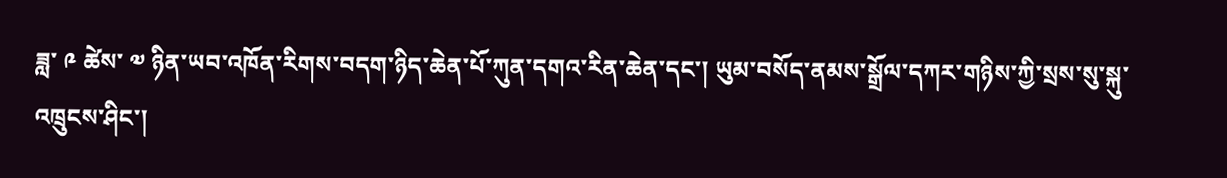ཟླ་ ༩ ཚེས་ ༧ ཉིན་ཡབ་འཁོན་རིགས་བདག་ཉིད་ཆེན་པོ་ཀུན་དགའ་རིན་ཆེན་དང་། ཡུམ་བསོད་ནམས་སྒྲོལ་དཀར་གཉིས་ཀྱི་སྲས་སུ་སྐུ་འཁྲུངས་ཤིང་།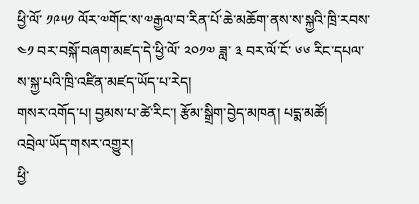ཕྱི་ལོ་ ༡༩༥༡ ལོར་༧གོང་ས་༧རྒྱལ་བ་རིན་པོ་ཆེ་མཆོག་ནས་ས་སྐྱའི་ཁྲི་རབས་ ༤༡ བར་བསྐོ་བཞག་མཛད་དེ་ཕྱི་ལོ་ ༢༠༡༧ ཟླ་ ༣ བར་ལོ་ངོ་ ༦༦ རིང་དཔལ་ས་སྐྱ་པའི་ཁྲི་འཛིན་མཛད་ཡོད་པ་རེད།
གསར་འགོད་པ། བྱམས་པ་ཚེ་རིང་། རྩོམ་སྒྲིག་བྱེད་མཁན། པདྨ་མཚོ།
འབྲེལ་ཡོད་གསར་འགྱུར།
ཕྱི་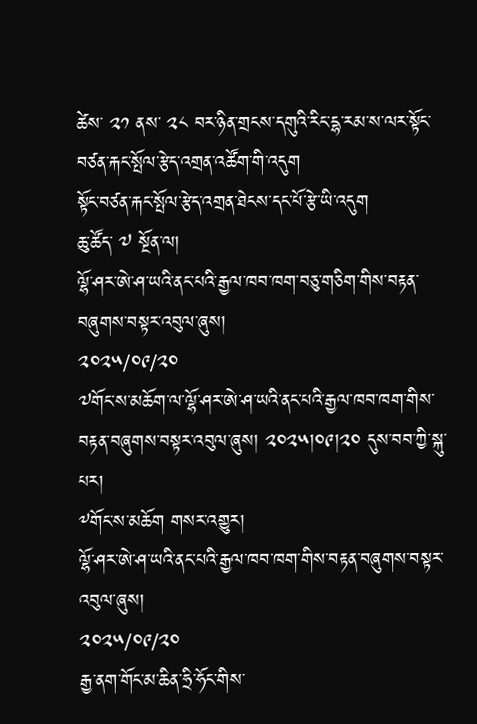ཚེས་ ༢༡ ནས་ ༢༨ བར་ཉིན་གྲངས་དགུའི་རིང་དྷ་རམ་ས་ལར་སྟོང་བཙན་རྐང་སྤོལ་རྩེད་འགྲན་འཚོག་གི་འདུག
སྟོང་བཙན་རྐང་སྤོལ་རྩེད་འགྲན་ཐེངས་དང་པོ་རྩེ་ཡི་འདུག
ཆུ་ཚོད་ ༧ སྔོན་ལ།
ལྷོ་ཤར་ཨེ་ཤ་ཡའི་ནང་པའི་རྒྱལ་ཁབ་ཁག་བཅུ་གཅིག་གིས་བརྟན་བཞུགས་བསྟར་འབུལ་ཞུས།
༢༠༢༥/༠༩/༢༠
༧གོང་ས་མཆོག་ལ་ལྷོ་ཤར་ཨེ་ཤ་ཡའི་ནང་པའི་རྒྱལ་ཁབ་ཁག་གིས་བརྟན་བཞུགས་བསྟར་འབུལ་ཞུས། ༢༠༢༥།༠༩།༢༠ དུས་བབ་ཀྱི་སྐུ་པར།
༸གོང་ས་མཆོག གསར་འགྱུར།
ལྷོ་ཤར་ཨེ་ཤ་ཡའི་ནང་པའི་རྒྱལ་ཁབ་ཁག་གིས་བརྟན་བཞུགས་བསྟར་འབུལ་ཞུས།
༢༠༢༥/༠༩/༢༠
རྒྱ་ནག་གོང་མ་ཆིན་ཧྲི་ཧོང་གིས་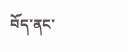བོད་ནང་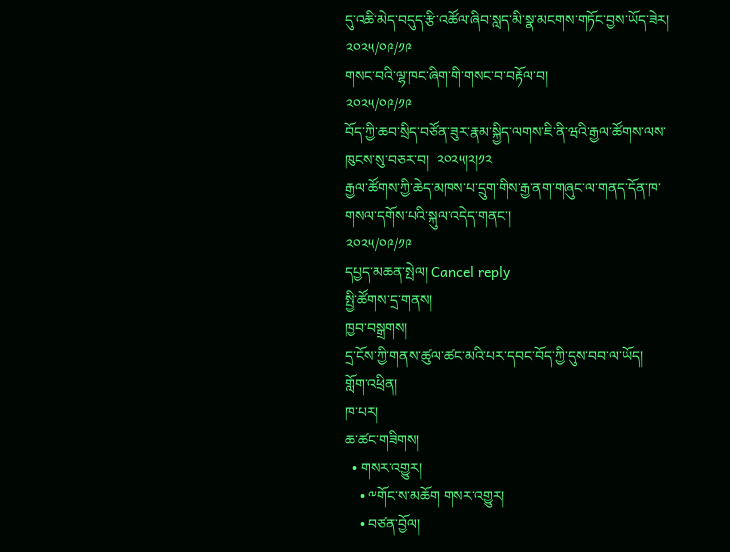དུ་འཆི་མེད་བདུད་རྩི་འཚོལ་ཞིབ་སླད་མི་སྣ་མངགས་གཏོང་བྱས་ཡོད་ཟེར།
༢༠༢༥/༠༩/༡༩
གསང་བའི་ལྷ་ཁང་ཞིག་གི་གསང་བ་བརྟོལ་བ།
༢༠༢༥/༠༩/༡༩
བོད་ཀྱི་ཆབ་སྲིད་བཙོན་ཟུར་རྣམ་སྐྱིད་ལགས་ཇི་ནི་ཝའི་རྒྱལ་ཚོགས་ལས་ཁུངས་སུ་བཅར་བ།  ༢༠༢༥།༢།༡༢
རྒྱལ་ཚོགས་ཀྱི་ཆེད་མཁས་པ་དྲུག་གིས་རྒྱ་ནག་གཞུང་ལ་གནད་དོན་ཁ་གསལ་དགོས་པའི་སྐུལ་འདེད་གནང་།
༢༠༢༥/༠༩/༡༩
དཔྱད་མཆན་སྤེལ། Cancel reply
སྤྱི་ཚོགས་དྲ་གནས།
ཁྱབ་བསྒྲགས།
དྲ་ངོས་ཀྱི་གནས་ཚུལ་ཚང་མའི་པར་དབང་བོད་ཀྱི་དུས་བབ་ལ་ཡོད།
གློག་འཕྲིན།
ཁ་པར།
ཆ་ཚང་གཟིགས།
  • གསར་འགྱུར།
    • ༸གོང་ས་མཆོག གསར་འགྱུར།
    • བཙན་བྱོལ།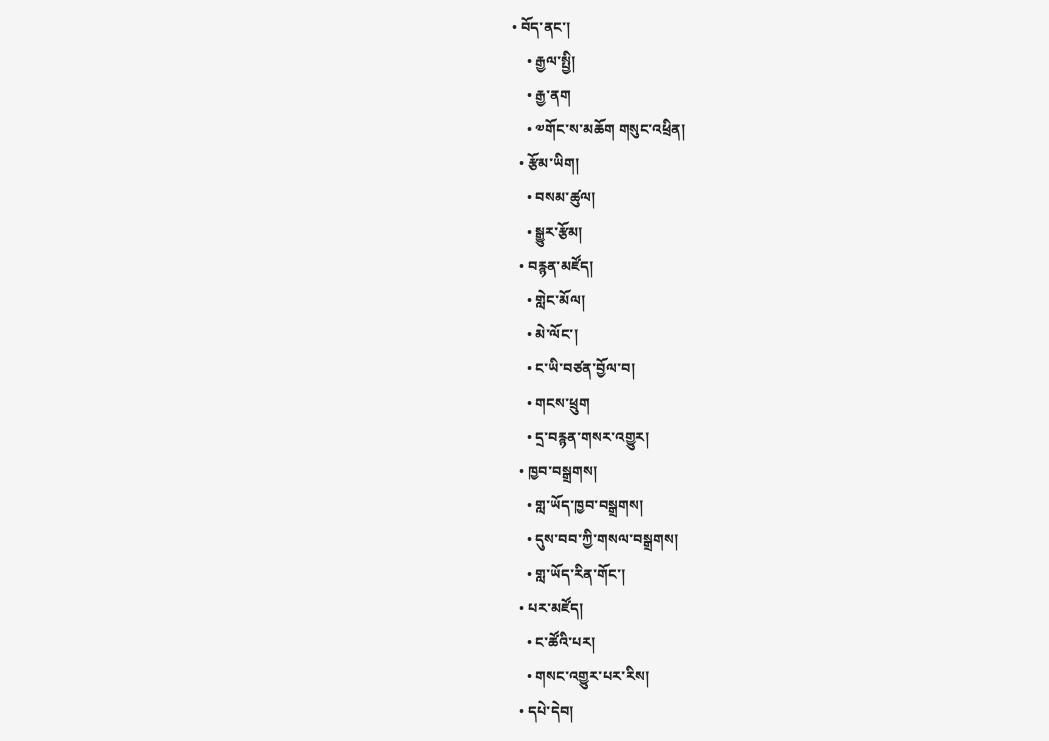• བོད་ནང་།
    • རྒྱལ་སྤྱི།
    • རྒྱ་ནག
    • ༧གོང་ས་མཆོག གསུང་འཕྲིན།
  • རྩོམ་ཡིག།
    • བསམ་ཚུལ།
    • སྒྱུར་རྩོམ།
  • བརྙན་མཛོད།
    • གླེང་མོལ།
    • མེ་ལོང་།
    • ང་ཡི་བཙན་བྱོལ་བ།
    • གངས་ཕྲུག
    • དྲ་བརྙན་གསར་འགྱུར།
  • ཁྱབ་བསྒྲགས།
    • གླ་ཡོད་ཁྱབ་བསྒྲགས།
    • དུས་བབ་ཀྱི་གསལ་བསྒྲགས།
    • གླ་ཡོད་རིན་གོང་།
  • པར་མཛོད།
    • ང་ཚོའི་པར།
    • གསང་འགྱུར་པར་རིས།
  • དཔེ་དེབ།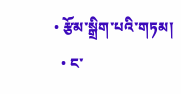• རྩོམ་སྒྲིག་པའི་གཏམ།
  • ང་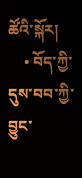ཚོའི་སྐོར།
    • བོད་ཀྱི་དུས་བབ་ཀྱི་བྱུང་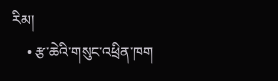རིམ།
    • རྩ་ཆེའི་གསུང་འཕྲིན་ཁག